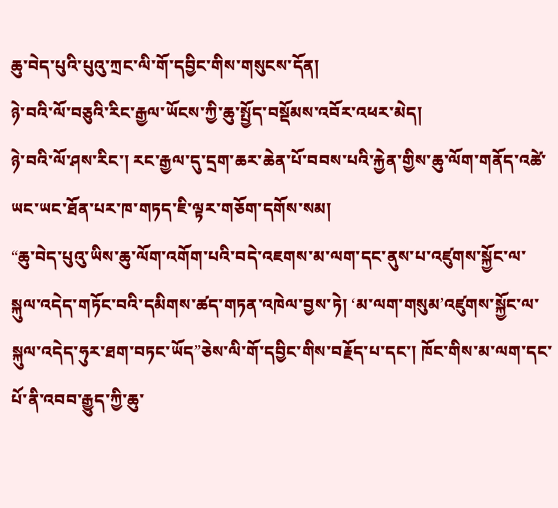ཆུ་བེད་པུའི་པུའུ་ཀྲང་ལི་གོ་དབྱིང་གིས་གསུངས་དོན།
ཉེ་བའི་ལོ་བཅུའི་རིང་རྒྱལ་ཡོངས་ཀྱི་ཆུ་སྤྱོད་བསྡོམས་འབོར་འཕར་མེད།
ཉེ་བའི་ལོ་ཤས་རིང་། རང་རྒྱལ་དུ་དྲག་ཆར་ཆེན་པོ་བབས་པའི་རྐྱེན་གྱིས་ཆུ་ལོག་གནོད་འཚེ་ཡང་ཡང་ཐོན་པར་ཁ་གཏད་ཇི་ལྟར་གཅོག་དགོས་སམ།
“ཆུ་བེད་པུའུ་ཡིས་ཆུ་ལོག་འགོག་པའི་བདེ་འཇགས་མ་ལག་དང་ནུས་པ་འཛུགས་སྐྱོང་ལ་སྐུལ་འདེད་གཏོང་བའི་དམིགས་ཚད་གཏན་འཁེལ་བྱས་ཏེ། ‘མ་ལག་གསུམ’འཛུགས་སྐྱོང་ལ་སྐུལ་འདེད་ཧུར་ཐག་བཏང་ཡོད”ཅེས་ལི་གོ་དབྱིང་གིས་བརྗོད་པ་དང་། ཁོང་གིས་མ་ལག་དང་པོ་ནི་འབབ་རྒྱུད་ཀྱི་ཆུ་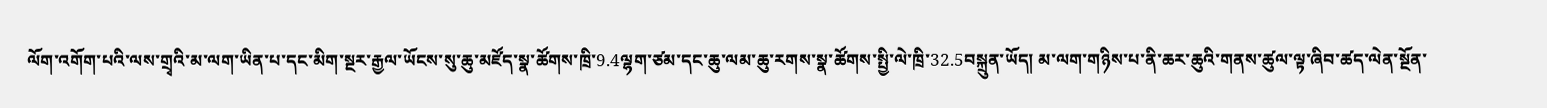ལོག་འགོག་པའི་ལས་གྲྭའི་མ་ལག་ཡིན་པ་དང་མིག་སྔར་རྒྱལ་ཡོངས་སུ་ཆུ་མཛོད་སྣ་ཚོགས་ཁྲི་9.4ལྷག་ཙམ་དང་ཆུ་ལམ་ཆུ་རགས་སྣ་ཚོགས་སྤྱི་ལེ་ཁྲི་32.5བསྐྲུན་ཡོད། མ་ལག་གཉིས་པ་ནི་ཆར་ཆུའི་གནས་ཚུལ་ལྟ་ཞིབ་ཚད་ལེན་སྔོན་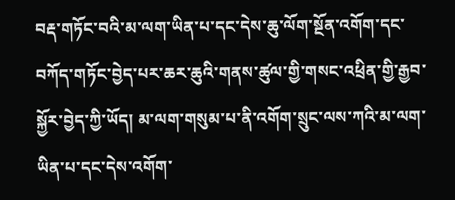བརྡ་གཏོང་བའི་མ་ལག་ཡིན་པ་དང་དེས་ཆུ་ལོག་སྔོན་འགོག་དང་བཀོད་གཏོང་བྱེད་པར་ཆར་ཆུའི་གནས་ཚུལ་གྱི་གསང་འཕྲིན་གྱི་རྒྱབ་སྐྱོར་བྱེད་ཀྱི་ཡོད། མ་ལག་གསུམ་པ་ནི་འགོག་སྲུང་ལས་ཀའི་མ་ལག་ཡིན་པ་དང་དེས་འགོག་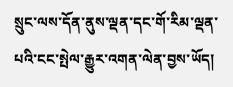སྲུང་ལས་དོན་ནུས་ལྡན་དང་གོ་རིམ་ལྡན་པའི་ངང་སྤེལ་རྒྱུར་འགན་ལེན་བྱས་ཡོད།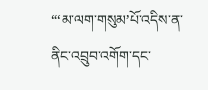“‘མ་ལག་གསུམ’པོ་འདིས་ན་ནིང་འབྲུབ་འགོག་དང་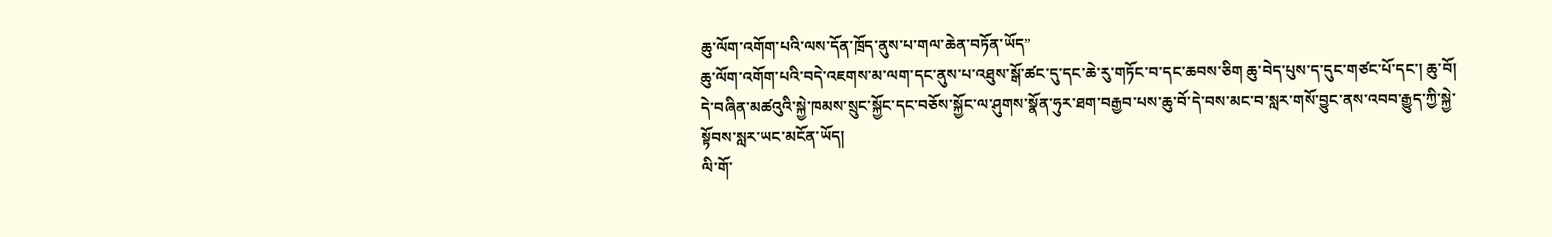ཆུ་ལོག་འགོག་པའི་ལས་དོན་ཁྲོད་ནུས་པ་གལ་ཆེན་བཏོན་ཡོད”
ཆུ་ལོག་འགོག་པའི་བདེ་འཇགས་མ་ལག་དང་ནུས་པ་འཐུས་སྒོ་ཚང་དུ་དང་ཆེ་རུ་གཏོང་བ་དང་ཆབས་ཅིག ཆུ་བེད་པུས་ད་དུང་གཙང་པོ་དང་། ཆུ་བོ། དེ་བཞིན་མཚའུའི་སྐྱེ་ཁམས་སྲུང་སྐྱོང་དང་བཅོས་སྐྱོང་ལ་ཤུགས་སྣོན་ཧུར་ཐག་བརྒྱབ་པས་ཆུ་བོ་དེ་བས་མང་བ་སླར་གསོ་བྱུང་ནས་འབབ་རྒྱུད་ཀྱི་སྐྱེ་སྟོབས་སླར་ཡང་མངོན་ཡོད།
ལི་གོ་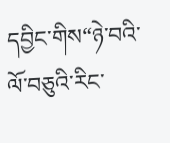དབྱིང་གིས“ཉེ་བའི་ལོ་བཅུའི་རིང་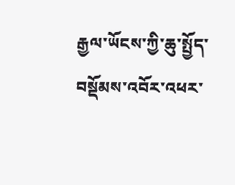རྒྱལ་ཡོངས་ཀྱི་ཆུ་སྤྱོད་བསྡོམས་འབོར་འཕར་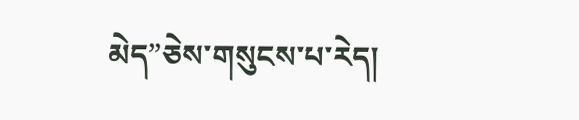མེད”ཅེས་གསུངས་པ་རེད།